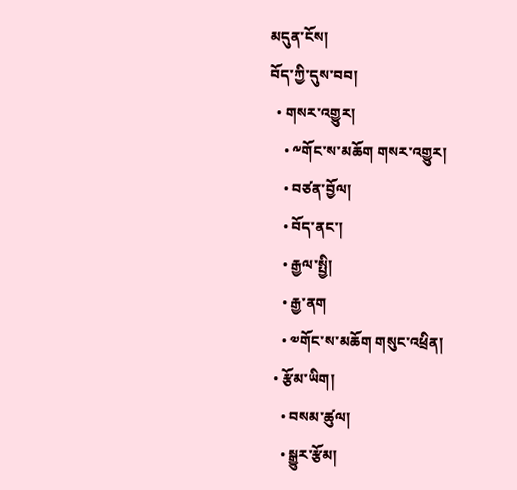མདུན་ངོས།
བོད་ཀྱི་དུས་བབ།
  • གསར་འགྱུར།
    • ༸གོང་ས་མཆོག གསར་འགྱུར།
    • བཙན་བྱོལ།
    • བོད་ནང་།
    • རྒྱལ་སྤྱི།
    • རྒྱ་ནག
    • ༧གོང་ས་མཆོག གསུང་འཕྲིན།
  • རྩོམ་ཡིག།
    • བསམ་ཚུལ།
    • སྒྱུར་རྩོམ།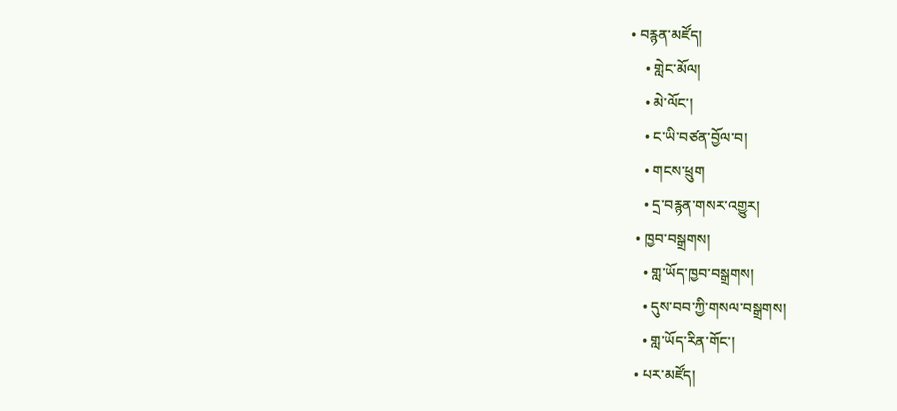• བརྙན་མཛོད།
    • གླེང་མོལ།
    • མེ་ལོང་།
    • ང་ཡི་བཙན་བྱོལ་བ།
    • གངས་ཕྲུག
    • དྲ་བརྙན་གསར་འགྱུར།
  • ཁྱབ་བསྒྲགས།
    • གླ་ཡོད་ཁྱབ་བསྒྲགས།
    • དུས་བབ་ཀྱི་གསལ་བསྒྲགས།
    • གླ་ཡོད་རིན་གོང་།
  • པར་མཛོད།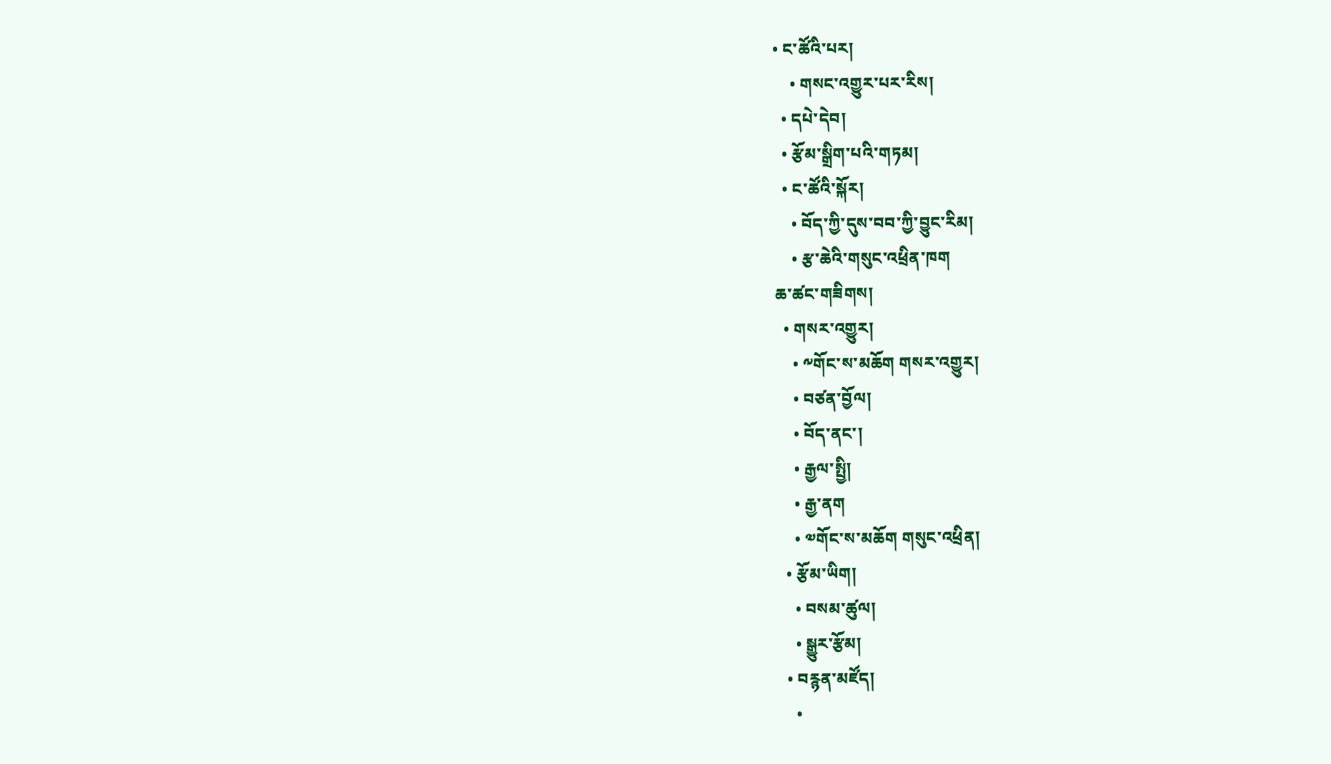• ང་ཚོའི་པར།
    • གསང་འགྱུར་པར་རིས།
  • དཔེ་དེབ།
  • རྩོམ་སྒྲིག་པའི་གཏམ།
  • ང་ཚོའི་སྐོར།
    • བོད་ཀྱི་དུས་བབ་ཀྱི་བྱུང་རིམ།
    • རྩ་ཆེའི་གསུང་འཕྲིན་ཁག
ཆ་ཚང་གཟིགས།
  • གསར་འགྱུར།
    • ༸གོང་ས་མཆོག གསར་འགྱུར།
    • བཙན་བྱོལ།
    • བོད་ནང་།
    • རྒྱལ་སྤྱི།
    • རྒྱ་ནག
    • ༧གོང་ས་མཆོག གསུང་འཕྲིན།
  • རྩོམ་ཡིག།
    • བསམ་ཚུལ།
    • སྒྱུར་རྩོམ།
  • བརྙན་མཛོད།
    •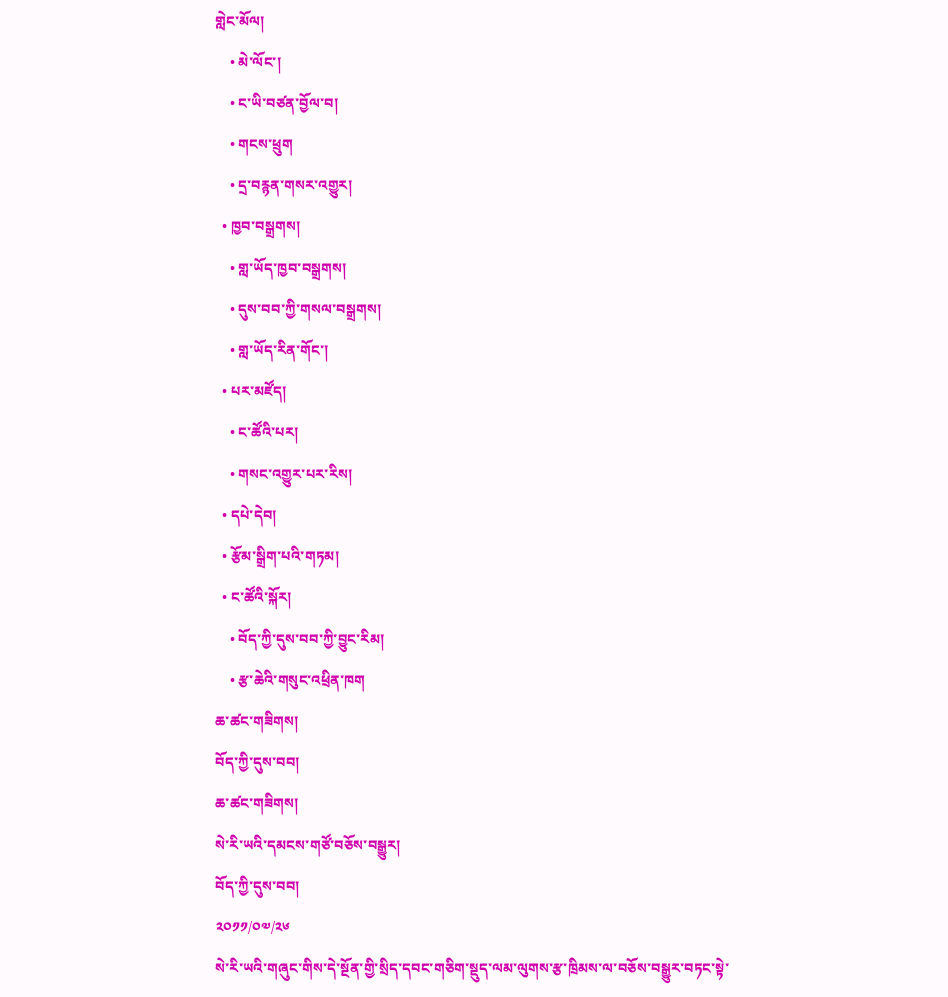གླེང་མོལ།
    • མེ་ལོང་།
    • ང་ཡི་བཙན་བྱོལ་བ།
    • གངས་ཕྲུག
    • དྲ་བརྙན་གསར་འགྱུར།
  • ཁྱབ་བསྒྲགས།
    • གླ་ཡོད་ཁྱབ་བསྒྲགས།
    • དུས་བབ་ཀྱི་གསལ་བསྒྲགས།
    • གླ་ཡོད་རིན་གོང་།
  • པར་མཛོད།
    • ང་ཚོའི་པར།
    • གསང་འགྱུར་པར་རིས།
  • དཔེ་དེབ།
  • རྩོམ་སྒྲིག་པའི་གཏམ།
  • ང་ཚོའི་སྐོར།
    • བོད་ཀྱི་དུས་བབ་ཀྱི་བྱུང་རིམ།
    • རྩ་ཆེའི་གསུང་འཕྲིན་ཁག
ཆ་ཚང་གཟིགས།
བོད་ཀྱི་དུས་བབ།
ཆ་ཚང་གཟིགས།
སེ་རི་ཡའི་དམངས་གཙོ་བཅོས་བསྒྱུར།
བོད་ཀྱི་དུས་བབ།
༢༠༡༡/༠༧/༢༦
སེ་རི་ཡའི་གཞུང་གིས་དེ་སྔོན་གྱི་སྲིད་དབང་གཅིག་སྡུད་ལམ་ལུགས་རྩ་ཁྲིམས་ལ་བཅོས་བསྒྱུར་བཏང་སྟེ་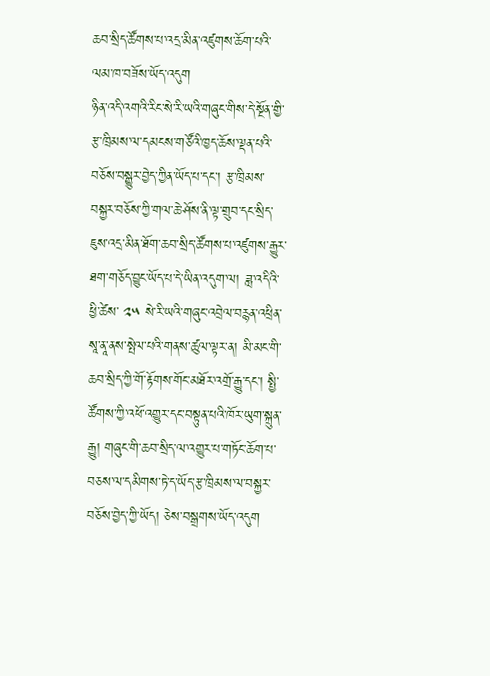ཆབ་སྲིད་ཚོགས་པ་འདྲ་མིན་འཛུགས་ཆོག་པའི་ལམ་ཁ་བཟོས་ཡོད་འདུག
ཉིན་འདི་འགའི་རིང་སེ་རི་ཡའི་གཞུང་གིས་དེ་སྔོན་གྱི་རྩ་ཁྲིམས་ལ་དམངས་གཙོའི་ཁྱད་ཆོས་ལྡན་པའི་བཅོས་བསྒྱུར་བྱེད་ཀྱིན་ཡོད་པ་དང་། རྩ་ཁྲིམས་བསྐྱར་བཅོས་ཀྱི་གལ་ཆེ་ཤོས་ནི་ལྟ་གྲུབ་དང་སྲིད་ཇུས་འདྲ་མིན་ཐོག་ཆབ་སྲིད་ཚོགས་པ་འཛུགས་རྒྱུར་ཐག་གཅོད་བྱུང་ཡོད་པ་དེ་ཡིན་འདུག་ལ། ཟླ་འདིའི་ཕྱི་ཚེས་ ༢༥ སེ་རི་ཡའི་གཞུང་འབྲེལ་བརྙན་འཕྲིན་སཱ་ནཱ་ནས་སྤེལ་པའི་གནས་ཚུལ་ལྟར་ན། མི་མང་གི་ཆབ་སྲིད་ཀྱི་གོ་རྟོགས་གོང་མཐོར་འགྲོ་རྒྱུ་དང་། སྤྱི་ཚོགས་ཀྱི་འཕོ་འགྱུར་དང་བསྟུན་པའི་ཁོར་ཡུག་སྐྲུན་རྒྱུ། གཞུང་གི་ཆབ་སྲིད་ལ་འགྱུར་པ་གཏོང་ཆོག་པ་བཅས་ལ་དམིགས་ཏེ་ད་ཡོད་རྩ་ཁྲིམས་ལ་བསྐྱར་བཅོས་བྱེད་ཀྱི་ཡོད། ཅེས་བསྒྲགས་ཡོད་འདུག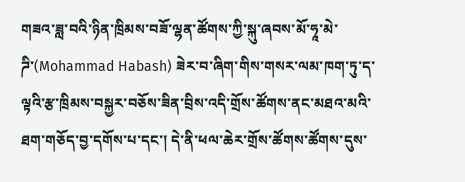གཟའ་ཟླ་བའི་ཉིན་ཁྲིམས་བཟོ་ལྷན་ཚོགས་ཀྱི་སྐུ་ཞབས་མོ་ཧཱ་མེ་ཌི་(Mohammad Habash) ཟེར་བ་ཞིག་གིས་གསར་ལམ་ཁག་ཏུ་ད་ལྟའི་རྩ་ཁྲིམས་བསྐྱར་བཅོས་ཟིན་བྲིས་འདི་གྲོས་ཚོགས་ནང་མཐའ་མའི་ཐག་གཅོད་བྱ་དགོས་པ་དང་། དེ་ནི་ཕལ་ཆེར་གྲོས་ཚོགས་ཚོགས་དུས་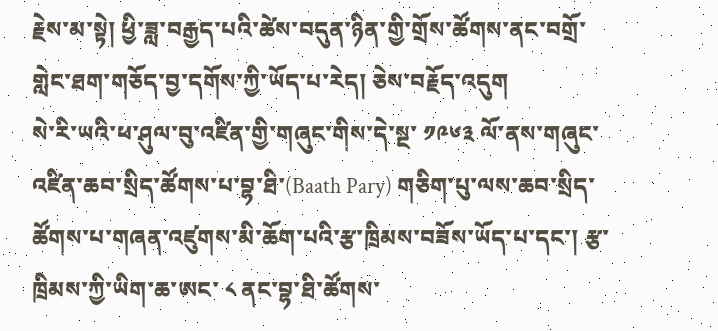རྗེས་མ་སྟེ། ཕྱི་ཟླ་བརྒྱད་པའི་ཚེས་བདུན་ཉིན་གྱི་གྲོས་ཚོགས་ནང་བགྲོ་གླེང་ཐག་གཅོད་བྱ་དགོས་ཀྱི་ཡོད་པ་རེད། ཅེས་བརྗོད་འདུག
སེ་རི་ཡའི་ཕ་ཤུལ་བུ་འཛིན་གྱི་གཞུང་གིས་དེ་སྔ་ ༡༩༦༣ ལོ་ནས་གཞུང་འཛིན་ཆབ་སྲིད་ཚོགས་པ་བྷ་ཐི་(Baath Pary) གཅིག་པུ་ལས་ཆབ་སྲིད་ཚོགས་པ་གཞན་འཛུགས་མི་ཆོག་པའི་རྩ་ཁྲིམས་བཟོས་ཡོད་པ་དང་། རྩ་ཁྲིམས་ཀྱི་ཡིག་ཆ་ཨང་ ༨ ནང་བྷ་ཐི་ཚོགས་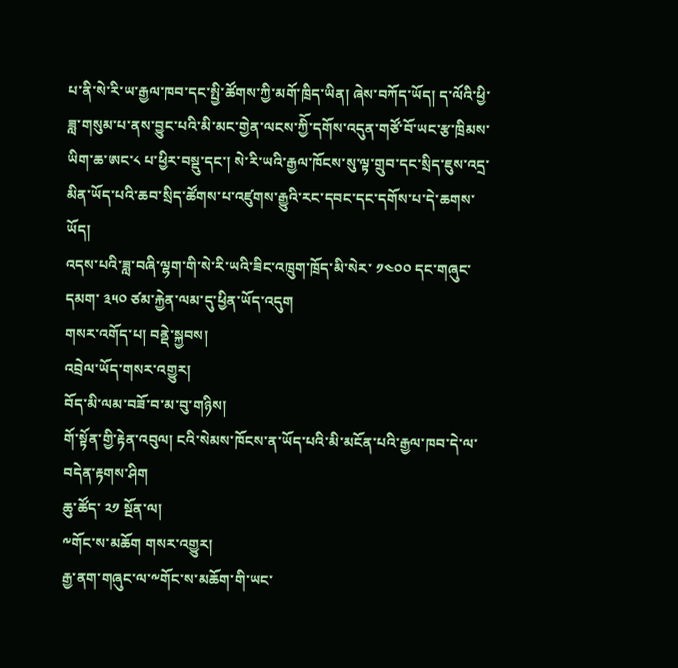པ་ནི་སེ་རི་ཡ་རྒྱལ་ཁབ་དང་སྤྱི་ཚོགས་ཀྱི་མགོ་ཁྲིད་ཡིན། ཞེས་བཀོད་ཡོད། ད་ལོའི་ཕྱི་ཟླ་གསུམ་པ་ནས་བྱུང་པའི་མི་མང་གྱེན་ལངས་ཀྱིོ་དགོས་འདུན་གཙོ་བོ་ཡང་རྩ་ཁྲིམས་ཡིག་ཆ་ཨང་༨ པ་ཕྱིར་བསྡུ་དང་། སེ་རི་ཡའི་རྒྱལ་ཁོངས་སུ་ལྟ་གྲུབ་དང་སྲིད་ཇུས་འདྲ་མིན་ཡོད་པའི་ཆབ་སྲིད་ཚོགས་པ་འཛུགས་རྒྱུའི་རང་དབང་དང་དགོས་པ་དེ་ཆགས་ཡོད།
འདས་པའི་ཟླ་བཞི་ལྷག་གི་སེ་རི་ཡའི་ཟིང་འཁྲུག་ཁྲོད་མི་སེར་ ༡༤༠༠ དང་གཞུང་དམག་ ༣༥༠ ཙམ་རྐྱེན་ལམ་དུ་ཕྱིན་ཡོད་འདུག
གསར་འགོད་པ། བནྡེ་སྐྱབས།
འབྲེལ་ཡོད་གསར་འགྱུར།
བོད་མི་ལམ་བཟོ་བ་མ་བུ་གཉིས།
གོ་སྟོན་གྱི་རྟེན་འབུལ། ངའི་སེམས་ཁོངས་ན་ཡོད་པའི་མི་མངོན་པའི་རྒྱལ་ཁབ་དེ་ལ་བདེན་རྟགས་ཤིག
ཆུ་ཚོད་ ༢༡ སྔོན་ལ།
༸གོང་ས་མཆོག གསར་འགྱུར།
རྒྱ་ནག་གཞུང་ལ་༸གོང་ས་མཆོག་གི་ཡང་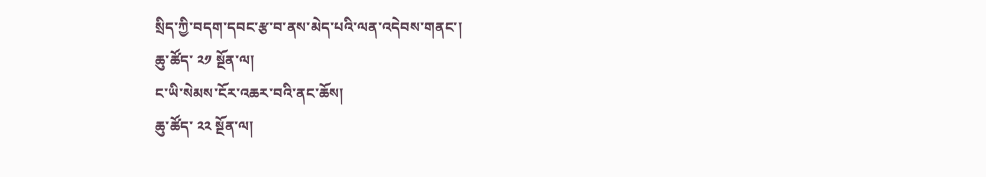སྲིད་ཀྱི་བདག་དབང་རྩ་བ་ནས་མེད་པའི་ལན་འདེབས་གནང་།
ཆུ་ཚོད་ ༢༡ སྔོན་ལ།
ང་ཡི་སེམས་ངོར་འཆར་བའི་ནང་ཆོས།
ཆུ་ཚོད་ ༢༢ སྔོན་ལ།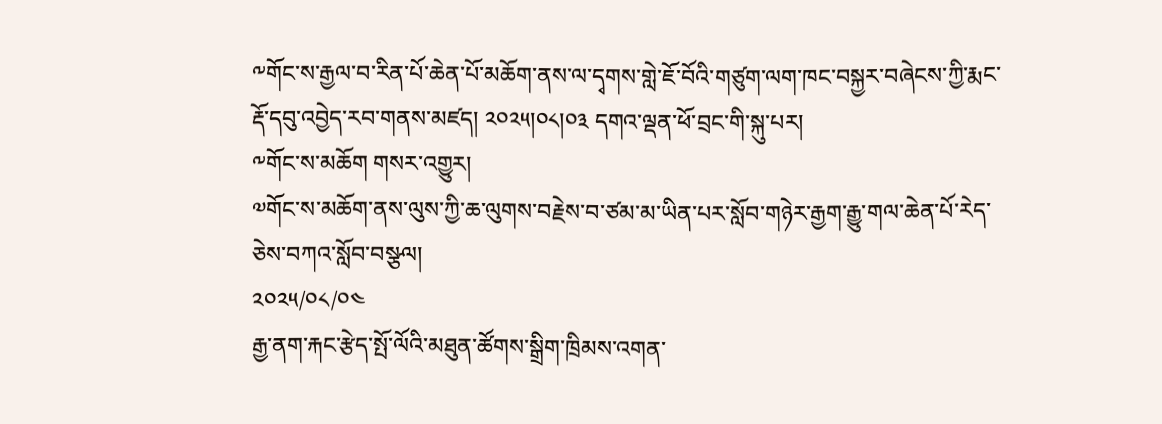༸གོང་ས་རྒྱལ་བ་རིན་པོ་ཆེན་པོ་མཆོག་ནས་ལ་དྭགས་གླེ་ཇོ་བོའི་གཙུག་ལག་ཁང་བསྐྱར་བཞེངས་ཀྱི་རྨང་རྡོ་དབུ་འབྱེད་རབ་གནས་མཛད། ༢༠༢༥།༠༨།༠༣ དགའ་ལྡན་ཕོ་བྲང་གི་སྐུ་པར།
༸གོང་ས་མཆོག གསར་འགྱུར།
༧གོང་ས་མཆོག་ནས་ལུས་ཀྱི་ཆ་ལུགས་བརྗེས་བ་ཙམ་མ་ཡིན་པར་སློབ་གཉེར་རྒྱག་རྒྱུ་གལ་ཆེན་པོ་རེད་ཅེས་བཀའ་སློབ་བསྩལ།
༢༠༢༥/༠༨/༠༤
རྒྱ་ནག་རྐང་རྩེད་སྤོ་ལོའི་མཐུན་ཚོགས་སྒྲིག་ཁྲིམས་འགན་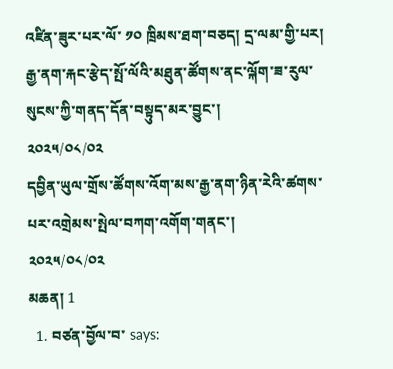འཛིན་ཟུར་པར་ལོ་ ༡༠ ཁྲིམས་ཐག་བཅད། དྲ་ལམ་གྱི་པར།
རྒྱ་ནག་རྐང་རྩེད་སྤོ་ལོའི་མཐུན་ཚོགས་ནང་ལྐོག་ཟ་རུལ་སུངས་ཀྱི་གནད་དོན་བསྟུད་མར་བྱུང་།
༢༠༢༥/༠༨/༠༢
དབྱིན་ཡུལ་གྲོས་ཚོགས་འོག་མས་རྒྱ་ནག་ཉིན་རེའི་ཚགས་པར་འགྲེམས་སྤེལ་བཀག་འགོག་གནང་།
༢༠༢༥/༠༨/༠༢
མཆན། 1
  1. བཙན་བྱོལ་བ་ says: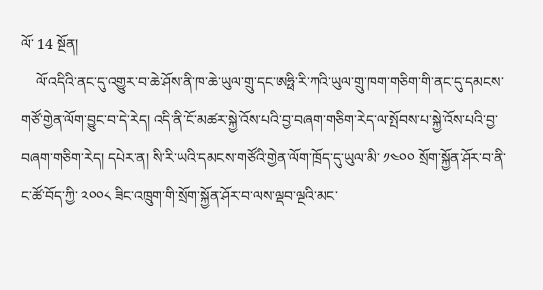ལོ་ 14 སྔོན།
    ལོ་འདིའི་ནང་དུ་འགྱུར་བ་ཆེ་ཤོས་ནི་ཁ་ཆེ་ཡུལ་གྲུ་དང་ཨཧྥི་རི་ཀའི་ཡུལ་གྲུ་ཁག་གཅིག་གི་ནང་དུ་དམངས་གཙོ་གྱེན་ལོག་བྱུང་བ་དེ་རེད། འདི་ནི་ངོ་མཚར་སྐྱེ་འོས་པའི་བྱ་བཞག་གཅིག་རེད་ལ་སྤོབས་པ་སྐྱེ་འོས་པའི་བྱ་བཞག་གཅིག་རེད། དཔེར་ན། སི་རི་ཡའི་དམངས་གཙོའི་གྱེན་ལོག་ཁྲོད་དུ་ཡུལ་མི་ ༡༤༠༠ སྲོག་སྐྱོན་ཤོར་བ་ནི་ང་ཚོ་བོད་ཀྱི་ ༢༠༠༨ ཟིང་འཁྲུག་གི་སྲོག་སྐྱོན་ཤོར་བ་ལས་ལྡབ་ལྔའི་མང་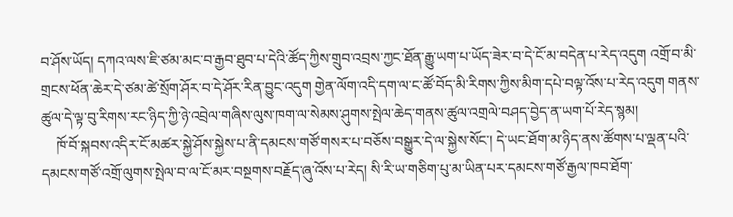བ་ཤོས་ཡོད། དཀའ་ལས་ཇི་ཙམ་མང་བ་རྒྱབ་ཐུབ་པ་དེའི་ཚོད་ཀྱིས་གྲུབ་འབྲས་ཀྱང་ཐོན་རྒྱུ་ཡག་པ་ཡོད་ཟེར་བ་དེ་ངོ་མ་བདེན་པ་རེད་འདུག འགྲོ་བ་མི་གྲངས་ཕོན་ཆེར་དེ་ཙམ་ཚེ་སྲོག་ཤོར་བ་དེ་ཤོར་རིན་བྱུང་འདུག གྱེན་ལོག་འདི་དག་ལ་ང་ཚོ་བོད་མི་རིགས་ཀྱིས་མིག་དཔེ་བལྟ་འོས་པ་རེད་འདུག གནས་ཚུལ་དེ་ལྟ་བུ་རིགས་རང་ཉིད་ཀྱི་ཉེ་འབྲེལ་གཞིས་ལུས་ཁག་ལ་སེམས་ཤུགས་སྤེལ་ཆེད་གནས་ཚུལ་འགྲལེ་བཤད་བྱེད་ན་ཡག་པོ་རེད་སྙམ།
    ཁོ་བོ་སྐབས་འདིར་ངོ་མཚར་སྐྱེ་ཤོས་སྐྱེས་པ་ནི་དམངས་གཙོ་གསར་པ་བཅོས་བསྒྱུར་དེ་ལ་སྐྱེས་སོང་། དེ་ཡང་ཐོག་མ་ཉིད་ནས་ཚོགས་པ་ལྡན་པའི་དམངས་གཙོ་འགྲོ་ལུགས་སྤེལ་བ་ལ་ངོ་མར་བསྔགས་བརྗོད་ཞུ་འོས་པ་རེད། སི་རི་ཡ་གཅིག་པུ་མ་ཡིན་པར་དམངས་གཙོ་རྒྱལ་ཁབ་ཐོག་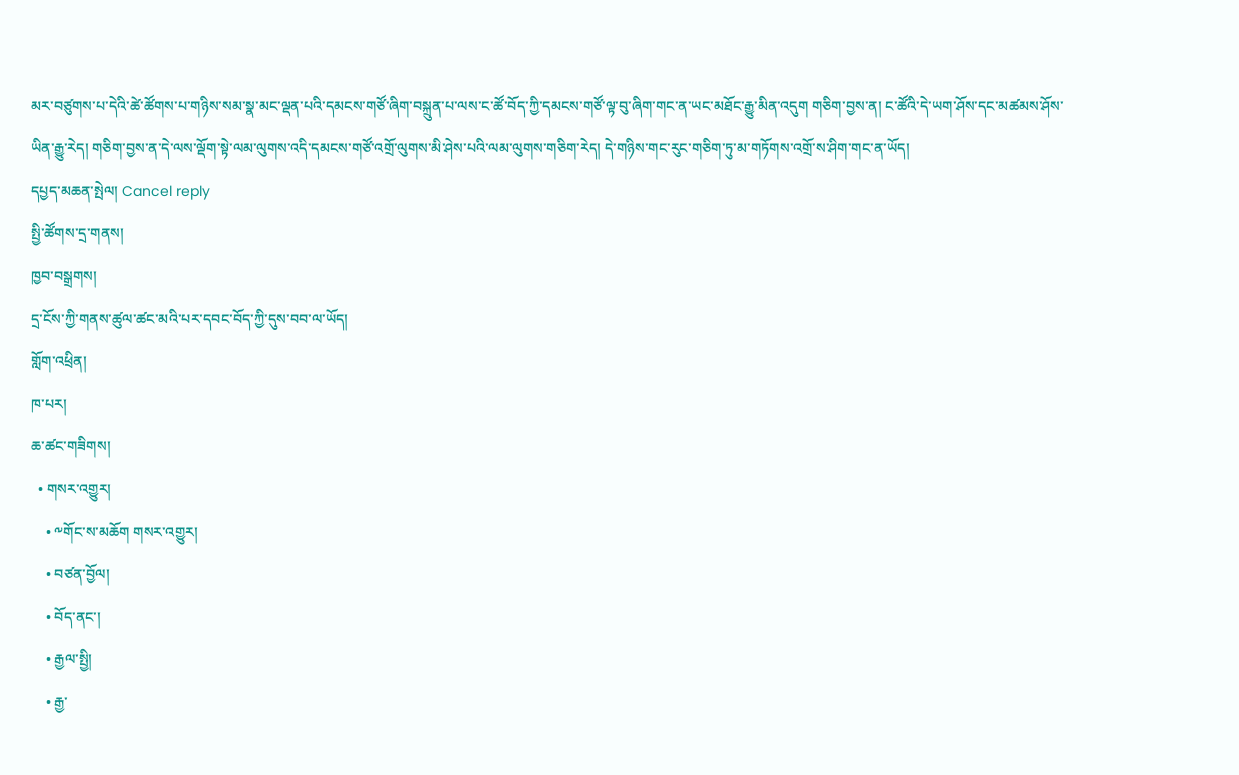མར་བཙུགས་པ་དེའི་ཚེ་ཚོགས་པ་གཉིས་སམ་སྣ་མང་ལྡན་པའི་དམངས་གཙོ་ཞིག་བསྐྲུན་པ་ལས་ང་ཚོ་བོད་ཀྱི་དམངས་གཙོ་ལྟ་བུ་ཞིག་གང་ན་ཡང་མཐོང་རྒྱུ་མིན་འདུག གཅིག་བྱས་ན། ང་ཚོའི་དེ་ཡག་ཤོས་དང་མཚམས་ཤོས་ཡིན་རྒྱུ་རེད། གཅིག་བྱས་ན་དེ་ལས་ལྡོག་སྟེ་ལམ་ལུགས་འདི་དམངས་གཙོ་འགྲོ་ལུགས་མི་ཤེས་པའི་ལམ་ལུགས་གཅིག་རེད། དེ་གཉིས་གང་རུང་གཅིག་ཏུ་མ་གཏོགས་འགྲོ་ས་ཤིག་གང་ན་ཡོད།
དཔྱད་མཆན་སྤེལ། Cancel reply
སྤྱི་ཚོགས་དྲ་གནས།
ཁྱབ་བསྒྲགས།
དྲ་ངོས་ཀྱི་གནས་ཚུལ་ཚང་མའི་པར་དབང་བོད་ཀྱི་དུས་བབ་ལ་ཡོད།
གློག་འཕྲིན།
ཁ་པར།
ཆ་ཚང་གཟིགས།
  • གསར་འགྱུར།
    • ༸གོང་ས་མཆོག གསར་འགྱུར།
    • བཙན་བྱོལ།
    • བོད་ནང་།
    • རྒྱལ་སྤྱི།
    • རྒྱ་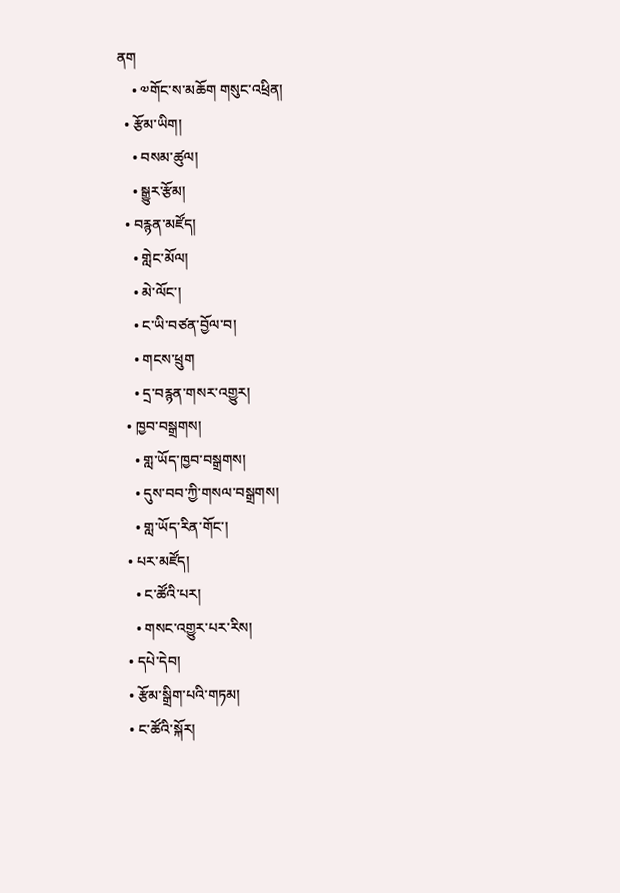ནག
    • ༧གོང་ས་མཆོག གསུང་འཕྲིན།
  • རྩོམ་ཡིག།
    • བསམ་ཚུལ།
    • སྒྱུར་རྩོམ།
  • བརྙན་མཛོད།
    • གླེང་མོལ།
    • མེ་ལོང་།
    • ང་ཡི་བཙན་བྱོལ་བ།
    • གངས་ཕྲུག
    • དྲ་བརྙན་གསར་འགྱུར།
  • ཁྱབ་བསྒྲགས།
    • གླ་ཡོད་ཁྱབ་བསྒྲགས།
    • དུས་བབ་ཀྱི་གསལ་བསྒྲགས།
    • གླ་ཡོད་རིན་གོང་།
  • པར་མཛོད།
    • ང་ཚོའི་པར།
    • གསང་འགྱུར་པར་རིས།
  • དཔེ་དེབ།
  • རྩོམ་སྒྲིག་པའི་གཏམ།
  • ང་ཚོའི་སྐོར།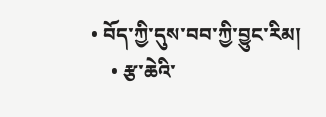• བོད་ཀྱི་དུས་བབ་ཀྱི་བྱུང་རིམ།
    • རྩ་ཆེའི་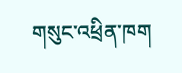གསུང་འཕྲིན་ཁག